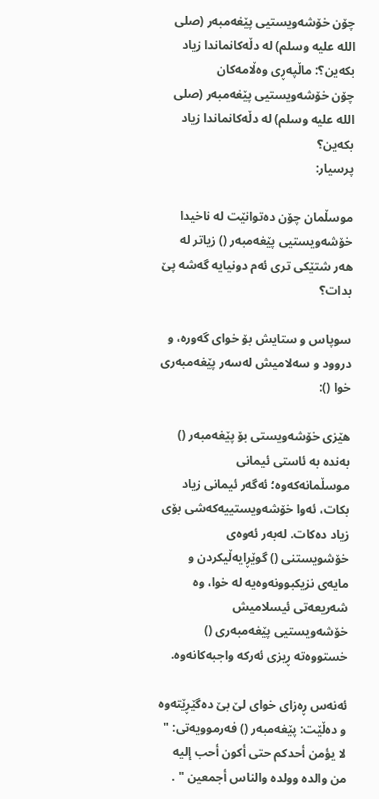چۆن خۆشەویستیی پێغەمبەر (صلی الله علیه وسلم) لە دڵەكانماندا زیاد بكەین؟: ماڵپەڕی وەڵامەکان
چۆن خۆشەویستیی پێغەمبەر (صلی الله علیه وسلم) لە دڵەكانماندا زیاد بكەین؟
پرسیار:

موسڵمان چۆن دەتوانێت لە ناخیدا خۆشەویستیی پێغەمبەر () زیاتر لە هەر شتێکی تری ئەم دونیایە گەشە پێ بدات؟

سوپاس و ستایش بۆ خوای گەورە، و دروود و سەلامیش لەسەر پێغەمبەری خوا ():

هێزی خۆشەویستی بۆ پێغەمبەر () بەندە بە ئاستی ئیمانی موسڵمانەکەوە؛ ئەگەر ئیمانی زیاد بکات، ئەوا خۆشەویستییەکەشی بۆی زیاد دەکات. لەبەر ئەوەی خۆشویستنی () گوێڕایەڵیکردن و مایەی نزیکبوونەوەیە لە خوا، وە شەریعەتی ئیسلامیش خۆشەویستیی پێغەمبەری () خستووەتە ڕیزی ئەرکە واجبەکانەوە.

ئەنەس ڕەزای خوای لێ بێ دەگێڕێتەوە و دەڵێت: پێغەمبەر () فەرموویەتی: " لا يؤمن أحدكم حتى أكون أحب إليه من والده وولده والناس أجمعين " .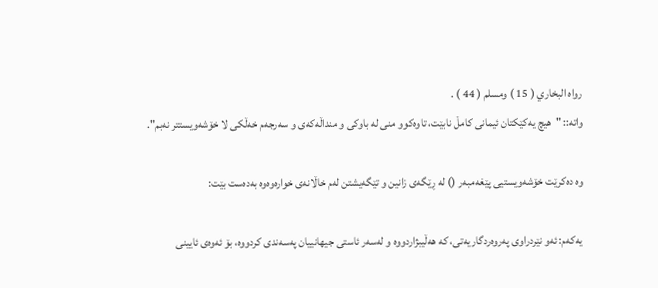رواه البخاري ( 15 ) ومسلم ( 44 ) .
واتە:: "هیچ یەکێکتان ئیمانی کامڵ نابێت، تاوەکوو منى لە باوکی و منداڵەکەی و سەرجەم خەڵکی لا خۆشەویستتر نەبم".

وە دەکرێت خۆشەویستیی پێغەمبەر () لە ڕێگەی زانین و تێگەیشتن لەم خاڵانەی خوارەوەوە بەدەست بێت:

یەکەم: ئەو نێردراوی پەروەردگاریەتی، کە هەڵیبژاردووە و لەسەر ئاستی جیهانییان پەسەندی کردووە، بۆ ئەوەی ئایینی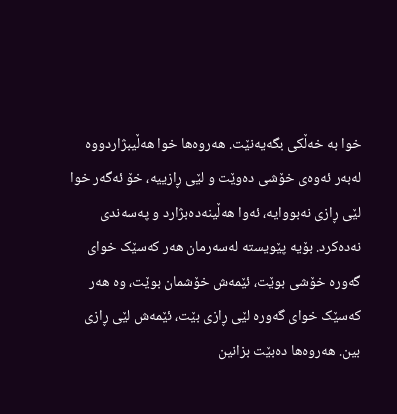خوا بە خەڵکی بگەیەنێت. هەروەها خوا هەڵیبژاردووە لەبەر ئەوەی خۆشی دەوێت و لێی ڕازییە، خۆ ئەگەر خوا لێی ڕازی نەبووایە، ئەوا هەڵینەدەبژارد و پەسەندی نەدەکرد. بۆیە پێویستە لەسەرمان هەر کەسێک خوای گەورە خۆشی بوێت، ئێمەش خۆشمان بوێت، وە هەر کەسێک خوای گەورە لێی ڕازی بێت، ئێمەش لێی ڕازی بین. هەروەها دەبێت بزانین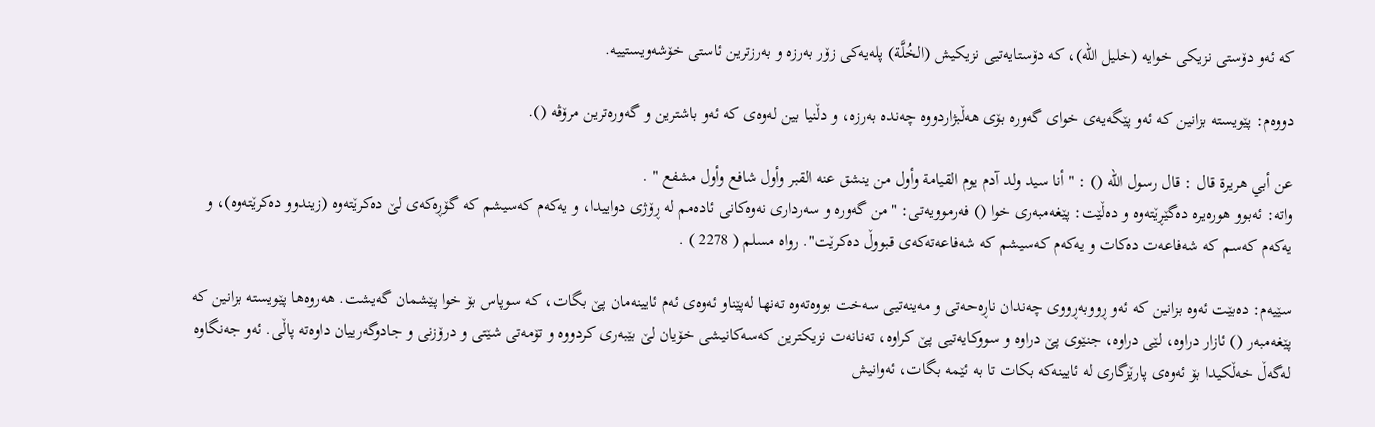کە ئەو دۆستی نزیکی خوایە (خلیل الله)، کە دۆستایەتیی نزیکیش (الخُلَّة) پلەیەکی زۆر بەرزە و بەرزترین ئاستی خۆشەویستییە.

دووەم: پێویستە بزانین کە ئەو پێگەیەی خوای گەورە بۆی هەڵبژاردووە چەندە بەرزە، و دڵنیا بین لەوەی کە ئەو باشترین و گەورەترین مرۆڤە ().

عن أبي هريرة قال : قال رسول الله () : " أنا سيد ولد آدم يوم القيامة وأول من ينشق عنه القبر وأول شافع وأول مشفع " .
واتە: ئەبوو هورەیرە دەگێڕێتەوە و دەڵێت: پێغەمبەری خوا () فەرموویەتی: "من گەورە و سەرداری نەوەکانی ئادەمم لە ڕۆژی دواییدا، و یەکەم کەسیشم کە گۆڕەکەی لێ دەکرێتەوە (زیندوو دەکرێتەوە)، و یەکەم کەسم کە شەفاعەت دەکات و یەکەم کەسیشم کە شەفاعەتەکەی قبووڵ دەکرێت". رواه مسلم ( 2278 ) .

سێیەم: دەبێت ئەوە بزانین کە ئەو ڕووبەڕووی چەندان ناڕەحەتی و مەینەتیی سەخت بووەتەوە تەنها لەپێناو ئەوەی ئەم ئایینەمان پێ بگات، کە سوپاس بۆ خوا پێشمان گەیشت. هەروەها پێویستە بزانین کە پێغەمبەر () ئازار دراوە، لێی دراوە، جنێوی پێ دراوە و سووکایەتیی پێ کراوە، تەنانەت نزیکترین کەسەکانیشی خۆیان لێ بێبەری کردووە و تۆمەتی شێتی و درۆزنی و جادوگەرییان داوەتە پاڵی. ئەو جەنگاوە لەگەڵ خەڵکیدا بۆ ئەوەی پارێزگاری لە ئایینەکە بکات تا بە ئێمە بگات، ئەوانیش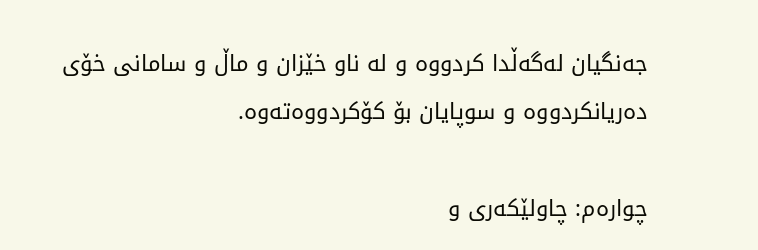جەنگیان لەگەڵدا کردووە و لە ناو خێزان و ماڵ و سامانی خۆی دەریانکردووە و سوپایان بۆ کۆکردووەتەوە.

چوارەم: چاولێکەری و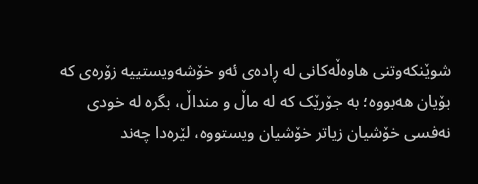شوێنکەوتنی هاوەڵەکانی لە ڕادەی ئەو خۆشەویستییە زۆرەی کە بۆیان هەبووە؛ بە جۆرێک کە لە ماڵ و منداڵ، بگرە لە خودی نەفسی خۆشیان زیاتر خۆشیان ویستووە، لێرەدا چەند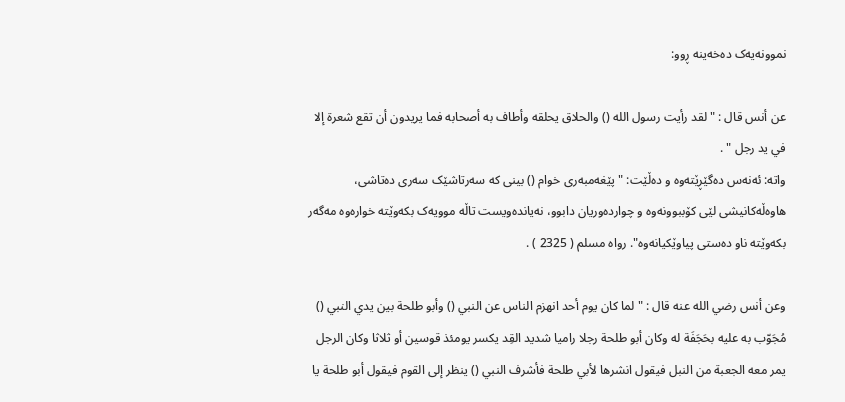نموونەیەک دەخەینە ڕوو:

عن أنس قال : " لقد رأيت رسول الله () والحلاق يحلقه وأطاف به أصحابه فما يريدون أن تقع شعرة إلا في يد رجل " .
واتە: ئەنەس دەگێڕێتەوە و دەڵێت: "پێغەمبەری خوام () بینی کە سەرتاشێک سەری دەتاشی، هاوەڵەکانیشی لێی کۆببوونەوە و چواردەوریان دابوو، نەیاندەویست تاڵە موویەک بکەوێتە خوارەوە مەگەر بکەوێتە ناو دەستی پیاوێکیانەوە". رواه مسلم ( 2325 ) .

وعن أنس رضي الله عنه قال : " لما كان يوم أحد انهزم الناس عن النبي () وأبو طلحة بين يدي النبي () مُجَوّب به عليه بحَجَفَة له وكان أبو طلحة رجلا راميا شديد القِد يكسر يومئذ قوسين أو ثلاثا وكان الرجل يمر معه الجعبة من النبل فيقول انشرها لأبي طلحة فأشرف النبي () ينظر إلى القوم فيقول أبو طلحة يا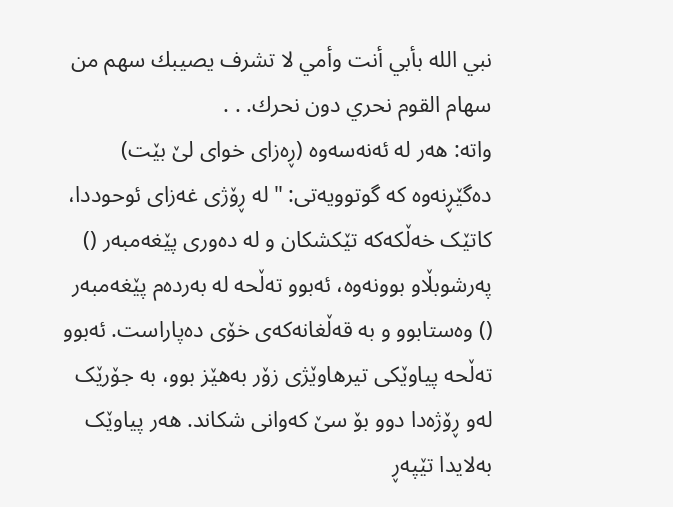نبي الله بأبي أنت وأمي لا تشرف يصيبك سهم من سهام القوم نحري دون نحرك. . .
واتە: هەر لە ئەنەسەوە (ڕەزای خوای لێ بێت) دەگێڕنەوە کە گوتوویەتی: "لە ڕۆژی غەزای ئوحوددا، کاتێک خەڵکەکە تێکشکان و لە دەوری پێغەمبەر () پەرشوبڵاو بوونەوە، ئەبوو تەڵحە لە بەردەم پێغەمبەر () وەستابوو و بە قەڵغانەکەی خۆی دەپاراست. ئەبوو تەڵحە پیاوێکی تیرهاوێژی زۆر بەهێز بوو، بە جۆرێک لەو ڕۆژەدا دوو بۆ سێ کەوانی شکاند. هەر پیاوێک بەلایدا تێپەڕ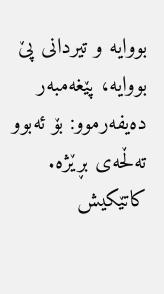بووایە و تیردانی پێ بووایە، پێغەمبەر دەیفەرموو: بۆ ئەبوو تەڵحەی بڕێژە. کاتێکیش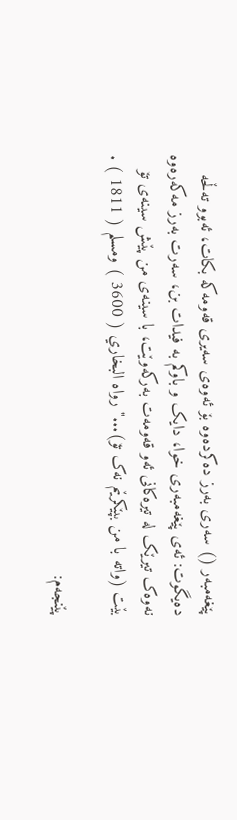پێغەمبەر () سەری بەرز دەکردەوە بۆ ئەوەی سەیری قەومەکە بکات، ئەبوو تەڵحە دەیگوت: ئەی پێغەمبەری خوا، دایک و باوکم بە فیدات بن، سەرت بەرز مەکەرەوە نەوەک تیرێک لە تیرەکانی ئەو قەومەت بەرکەوێت، با سینەی من پێش سینەی تۆ بێت (واتە با من بپێکرێم نەک تۆ)..." رواه البخاري ( 3600 ) ومسلم ( 1811 ) .

پێنجەم: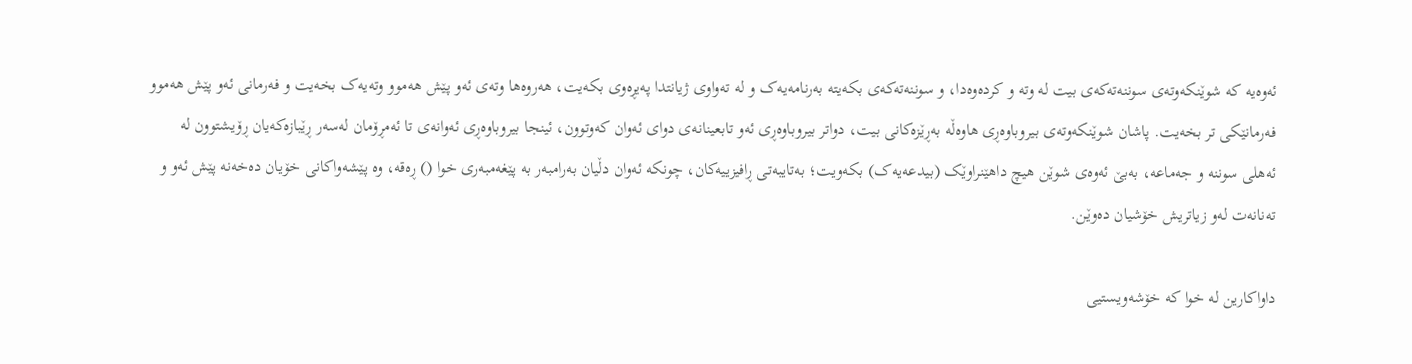ئەوەیە کە شوێنکەوتەی سوننەتەکەی بیت لە وتە و کردەوەدا، و سوننەتەکەی بکەیتە بەرنامەیەک و لە تەواوی ژیانتدا پەیڕەوی بکەیت، هەروەها وتەی ئەو پێش هەموو وتەیەک بخەیت و فەرمانی ئەو پێش هەموو فەرمانێکی تر بخەیت. پاشان شوێنکەوتەی بیروباوەڕی هاوەڵە بەڕێزەکانی بیت، دواتر بیروباوەڕی ئەو تابعینانەی دوای ئەوان کەوتوون، ئینجا بیروباوەڕی ئەوانەی تا ئەمڕۆمان لەسەر ڕێبازەکەیان ڕۆیشتوون لە ئەهلی سوننە و جەماعە، بەبێ ئەوەی شوێن هیچ داهێنراوێک (بیدعەیەک) بکەویت؛ بەتایبەتی ڕافیزییەکان، چونکە ئەوان دڵیان بەرامبەر بە پێغەمبەری خوا () ڕەقە، وە پێشەواکانی خۆیان دەخەنە پێش ئەو و تەنانەت لەو زیاتریش خۆشیان دەوێن.

داواکارین لە خوا کە خۆشەویستیی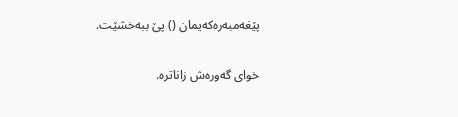پێغەمبەرەکەیمان () پێ ببەخشێت.

خوای گەورەش زاناترە.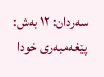سەردان: ١٢ بەش: پێغەمبەری خودا